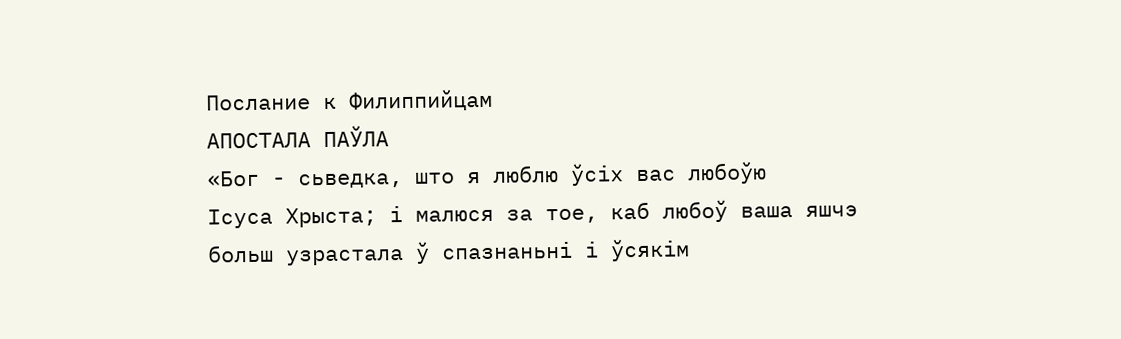Послание к Филиппийцам
АПОСТАЛА ПАЎЛА
«Бог - сьведка, што я люблю ўсіх вас любоўю
Ісуса Хрыста; і малюся за тое, каб любоў ваша яшчэ
больш узрастала ў спазнаньні і ўсякім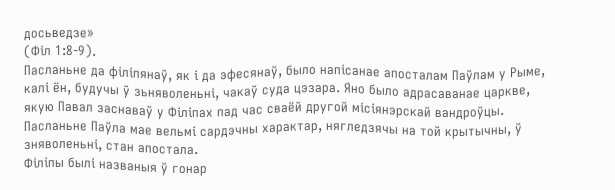досьведзе»
(Філ 1:8-9).
Пасланьне да філіпянаў, як і да эфесянаў, было напісанае апосталам Паўлам у Рыме, калі ён, будучы ў зьняволеньні, чакаў суда цэзара. Яно было адрасаванае царкве, якую Павал заснаваў у Філіпах пад час сваёй другой місіянэрскай вандроўцы. Пасланьне Паўла мае вельмі сардэчны характар, нягледзячы на той крытычны, ў зняволеньні, стан апостала.
Філіпы былі названыя ў гонар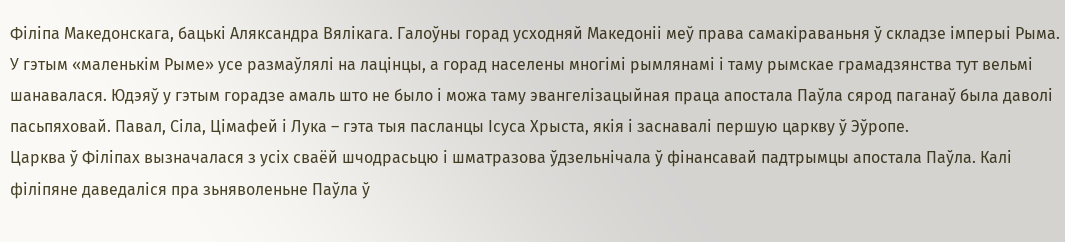Філіпа Македонскага, бацькі Аляксандра Вялікага. Галоўны горад усходняй Македоніі меў права самакіраваньня ў складзе імперыі Рыма. У гэтым «маленькім Рыме» усе размаўлялі на лацінцы, а горад населены многімі рымлянамі і таму рымскае грамадзянства тут вельмі шанавалася. Юдэяў у гэтым горадзе амаль што не было і можа таму эвангелізацыйная праца апостала Паўла сярод паганаў была даволі пасьпяховай. Павал, Сіла, Цімафей і Лука – гэта тыя пасланцы Ісуса Хрыста, якія і заснавалі першую царкву ў Эўропе.
Царква ў Філіпах вызначалася з усіх сваёй шчодрасьцю і шматразова ўдзельнічала ў фінансавай падтрымцы апостала Паўла. Калі філіпяне даведаліся пра зьняволеньне Паўла ў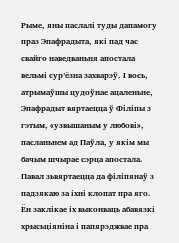Рыме, яны паслалі туды дапамогу праз Эпафрадыта, які пад час свайго наведваньня апостала вельмі сур’ёзна захварэў. І вось, атрымаўшы цудоўнае ацаленьне, Эпафрадыт вяртаецца ў Філіпы з гэтым, «узвышаным у любові», пасланьнем ад Паўла, у якім мы бачым шчырае сэрца апостала. Павал зьвяртаецца да філіпянаў з падзякаю за іхні клопат пра яго. Ён заклікае іх выконваць абавязкі хрысьціяніна і папярэджвае пра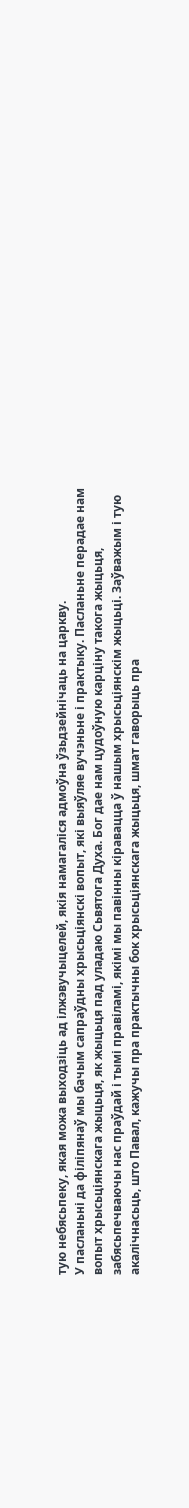тую небясьпеку, якая можа выходзіць ад ілжэвучыцелей, якія намагаліся адмоўна ўзьдзейнічаць на царкву.
У пасланьні да філіпянаў мы бачым сапраўдны хрысьціянскі вопыт, які выяўляе вучэньне і практыку. Пасланьне перадае нам вопыт хрысьціянскага жыцьця, як жыцьця пад уладаю Сьвятога Духа. Бог дае нам цудоўную карціну такога жыцьця, забясьпечваючы нас праўдай і тымі правіламі, якімі мы павінны кіравацца ў нашым хрысьціянскім жыцьці. Заўважым і тую акалічнасьць, што Павал, кажучы пра практычны бок хрысьціянскага жыцьця, шмат гаворыць пра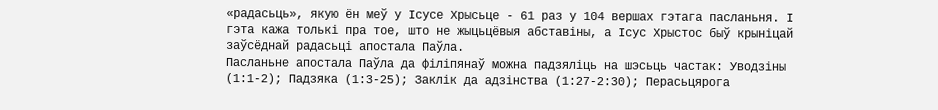«радасьць», якую ён меў у Ісусе Хрысьце - 61 раз у 104 вершах гэтага пасланьня. І гэта кажа толькі пра тое, што не жыцьцёвыя абставіны, а Ісус Хрыстос быў крыніцай заўсёднай радасьці апостала Паўла.
Пасланьне апостала Паўла да філіпянаў можна падзяліць на шэсьць частак: Уводзіны (1:1-2); Падзяка (1:3-25); Заклік да адзінства (1:27-2:30); Перасьцярога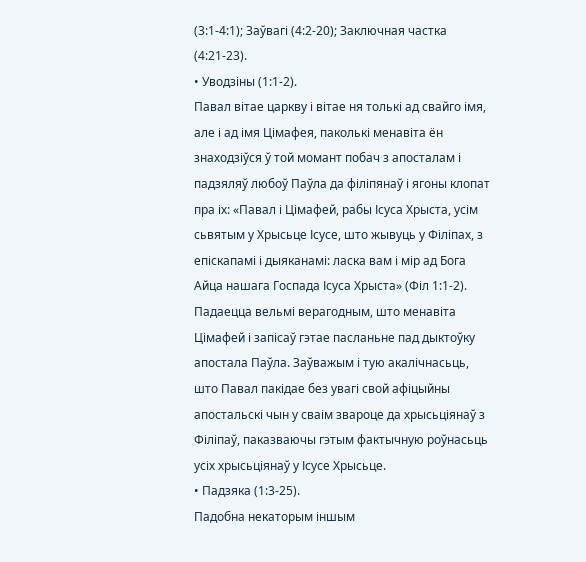(3:1-4:1); Заўвагі (4:2-20); Заключная частка (4:21-23).
• Уводзіны (1:1-2).
Павал вітае царкву і вітае ня толькі ад свайго імя, але і ад імя Цімафея, паколькі менавіта ён знаходзіўся ў той момант побач з апосталам і падзяляў любоў Паўла да філіпянаў і ягоны клопат пра іх: «Павал і Цімафей, рабы Ісуса Хрыста, усім сьвятым у Хрысьце Ісусе, што жывуць у Філіпах, з епіскапамі і дыяканамі: ласка вам і мір ад Бога Айца нашага Госпада Ісуса Хрыста» (Філ 1:1-2). Падаецца вельмі верагодным, што менавіта Цімафей і запісаў гэтае пасланьне пад дыктоўку апостала Паўла. Заўважым і тую акалічнасьць, што Павал пакідае без увагі свой афіцыйны апостальскі чын у сваім звароце да хрысьціянаў з Філіпаў, паказваючы гэтым фактычную роўнасьць усіх хрысьціянаў у Ісусе Хрысьце.
• Падзяка (1:3-25).
Падобна некаторым іншым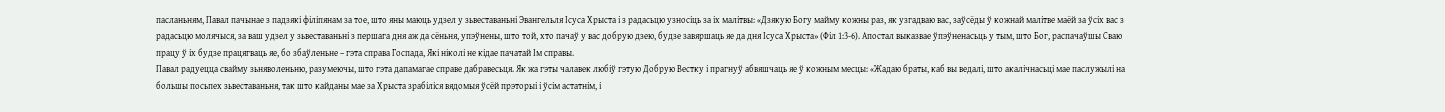пасланьням, Павал пачынае з падзякі філіпянам за тое, што яны маюць удзел у зьвеставаньні Эвангельля Ісуса Хрыста і з радасьцю узносіць за іх малітвы: «Дзякую Богу майму кожны раз, як узгадваю вас, заўсёды ў кожнай малітве маёй за ўсіх вас з радасьцю молячыся, за ваш удзел у зьвеставаньні з першага дня аж да сёньня, упэўнены, што той, хто пачаў у вас добрую дзею, будзе завяршаць яе да дня Ісуса Хрыста» (Філ 1:3-6). Апостал выказвае ўпэўненасьць у тым, што Бог, распачаўшы Сваю працу ў іх будзе працягваць яе, бо збаўленьне – гэта справа Госпада, Які ніколі не кідае пачатай Ім справы.
Павал радуецца свайму зьняволеньню, разумеючы, што гэта дапамагае справе дабравесьця. Як жа гэты чалавек любіў гэтую Добрую Вестку і прагнуў абвяшчаць яе ў кожным месцы: «Жадаю браты, каб вы ведалі, што акалічнасьці мае паслужылі на большы посьпех зьвеставаньня, так што кайданы мае за Хрыста зрабіліся вядомыя ўсёй прэторыі і ўсім астатнім, і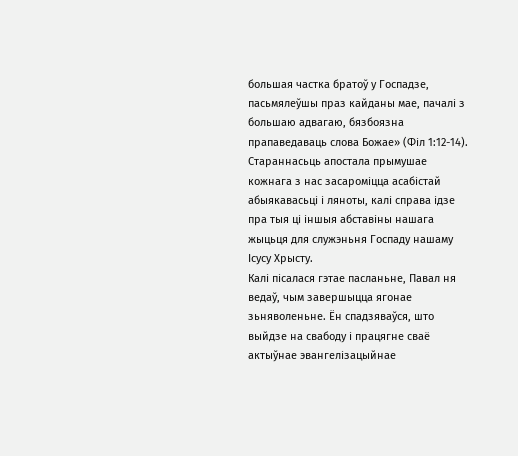большая частка братоў у Госпадзе, пасьмялеўшы праз кайданы мае, пачалі з большаю адвагаю, бязбоязна прапаведаваць слова Божае» (Філ 1:12-14).
Стараннасьць апостала прымушае кожнага з нас засароміцца асабістай абыякавасьці і ляноты, калі справа ідзе пра тыя ці іншыя абставіны нашага жыцьця для служэньня Госпаду нашаму Ісусу Хрысту.
Калі пісалася гэтае пасланьне, Павал ня ведаў, чым завершыцца ягонае зьняволеньне. Ён спадзяваўся, што выйдзе на свабоду і працягне сваё актыўнае эвангелізацыйнае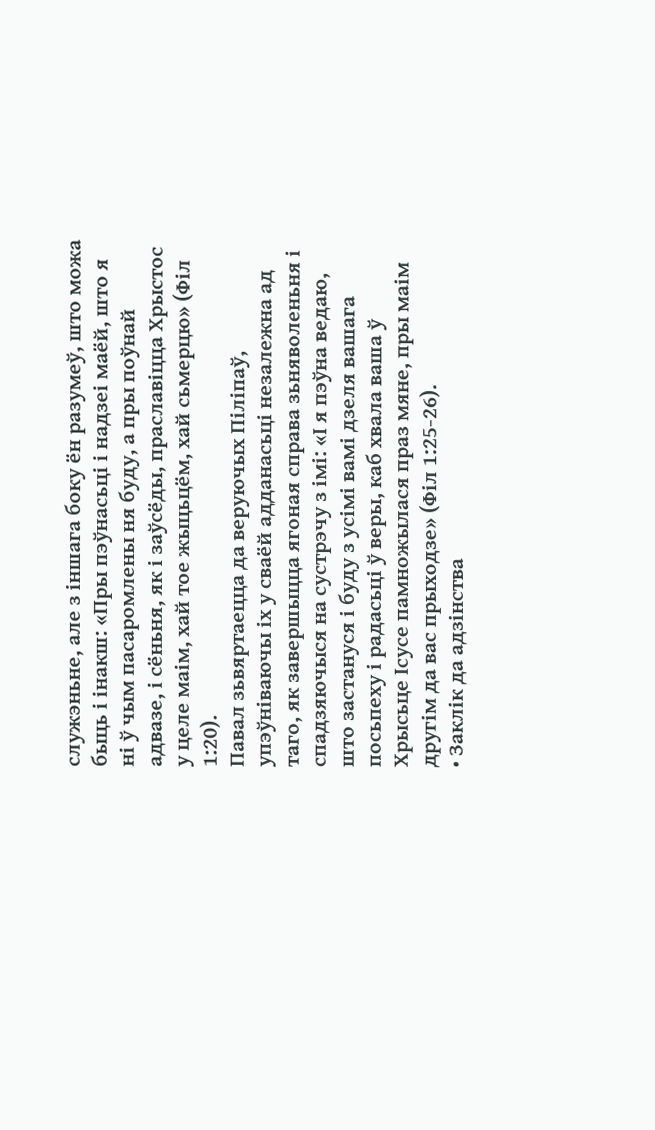служэньне, але з іншага боку ён разумеў, што можа быць і інакш: «Пры пэўнасьці і надзеі маёй, што я ні ў чым пасаромлены ня буду, а пры поўнай адвазе, і сёньня, як і заўсёды, праславіцца Хрыстос у целе маім, хай тое жыцьцём, хай сьмерцю» (Філ 1:20).
Павал зьвяртаецца да веруючых Піліпаў, упэўніваючы іх у сваёй адданасьці незалежна ад таго, як завершыцца ягоная справа зьняволеньня і спадзяючыся на сустрэчу з імі: «І я пэўна ведаю, што застануся і буду з усімі вамі дзеля вашага посьпеху і радасьці ў веры, каб хвала ваша ў Хрысьце Ісусе памножылася праз мяне, пры маім другім да вас прыходзе» (Філ 1:25-26).
• Заклік да адзінства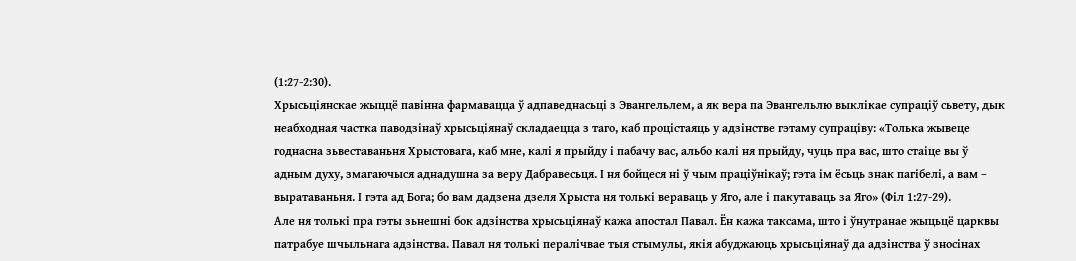(1:27-2:30).
Хрысьціянскае жыццё павінна фармавацца ў адпаведнасьці з Эвангельлем, а як вера па Эвангельлю выклікае супраціў сьвету, дык неабходная частка паводзінаў хрысьціянаў складаецца з таго, каб процістаяць у адзінстве гэтаму супраціву: «Толька жывеце годнасна зьвеставаньня Хрыстовага, каб мне, калі я прыйду і пабачу вас, альбо калі ня прыйду, чуць пра вас, што стаіце вы ў адным духу, змагаючыся аднадушна за веру Дабравесьця. І ня бойцеся ні ў чым праціўнікаў; гэта ім ёсьць знак пагібелі, а вам – выратаваньня. І гэта ад Бога; бо вам дадзена дзеля Хрыста ня толькі вераваць у Яго, але і пакутаваць за Яго» (Філ 1:27-29).
Але ня толькі пра гэты зьнешні бок адзінства хрысьціянаў кажа апостал Павал. Ён кажа таксама, што і ўнутранае жыцьцё царквы патрабуе шчыльнага адзінства. Павал ня толькі пералічвае тыя стымулы, якія абуджаюць хрысьціянаў да адзінства ў зносінах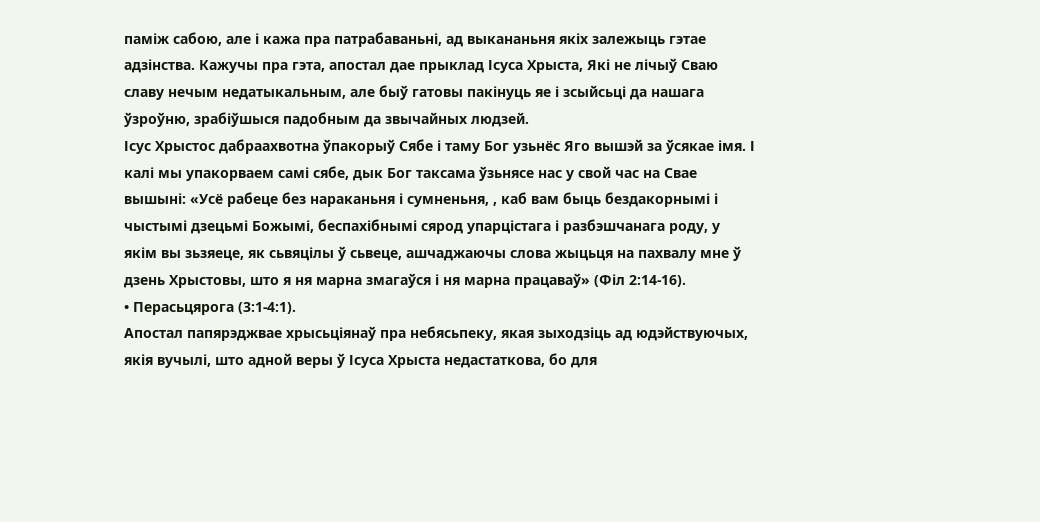паміж сабою, але і кажа пра патрабаваньні, ад выкананьня якіх залежыць гэтае адзінства. Кажучы пра гэта, апостал дае прыклад Ісуса Хрыста, Які не лічыў Сваю славу нечым недатыкальным, але быў гатовы пакінуць яе і зсыйсьці да нашага ўзроўню, зрабіўшыся падобным да звычайных людзей.
Ісус Хрыстос дабраахвотна ўпакорыў Сябе і таму Бог узьнёс Яго вышэй за ўсякае імя. І калі мы упакорваем самі сябе, дык Бог таксама ўзьнясе нас у свой час на Свае вышыні: «Усё рабеце без нараканьня і сумненьня, , каб вам быць бездакорнымі і чыстымі дзецьмі Божымі, беспахібнымі сярод упарцістага і разбэшчанага роду, у якім вы зьзяеце, як сьвяцілы ў сьвеце, ашчаджаючы слова жыцьця на пахвалу мне ў дзень Хрыстовы, што я ня марна змагаўся і ня марна працаваў» (Філ 2:14-16).
• Перасьцярога (3:1-4:1).
Апостал папярэджвае хрысьціянаў пра небясьпеку, якая зыходзіць ад юдэйствуючых, якія вучылі, што адной веры ў Ісуса Хрыста недастаткова, бо для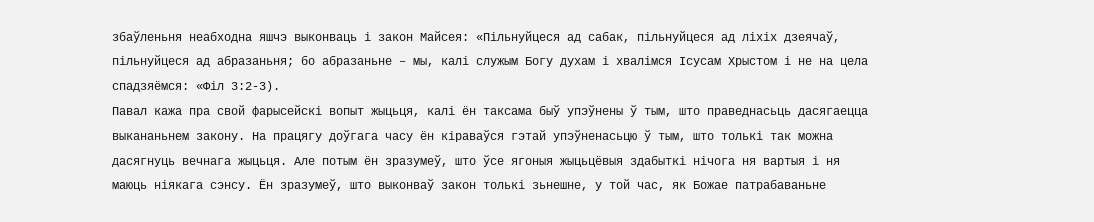збаўленьня неабходна яшчэ выконваць і закон Майсея: «Пільнуйцеся ад сабак, пільнуйцеся ад ліхіх дзеячаў, пільнуйцеся ад абразаньня; бо абразаньне – мы, калі служым Богу духам і хвалімся Ісусам Хрыстом і не на цела спадзяёмся: «Філ 3:2-3).
Павал кажа пра свой фарысейскі вопыт жыцьця, калі ён таксама быў упэўнены ў тым, што праведнасьць дасягаецца выкананьнем закону. На працягу доўгага часу ён кіраваўся гэтай упэўненасьцю ў тым, што толькі так можна дасягнуць вечнага жыцьця. Але потым ён зразумеў, што ўсе ягоныя жыцьцёвыя здабыткі нічога ня вартыя і ня маюць ніякага сэнсу. Ён зразумеў, што выконваў закон толькі зьнешне, у той час, як Божае патрабаваньне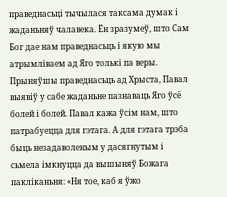праведнасьці тычылася таксама думак і жаданьняў чалавека. Ён зразумеў, што Сам Бог дае нам праведнасьць і якую мы атрымліваем ад Яго толькі па веры.
Прыняўшы праведнасьць ад Хрыста, Павал выявіў у сабе жаданьне пазнаваць Яго ўсё болей і болей. Павал кажа ўсім нам, што патрабуецца для гэтага. А для гэтага трэба быць незадаволеным у дасягнутым і сьмела імкнуцца да вышыняў Божага пакліканьня: «Ня тое, каб я ўжо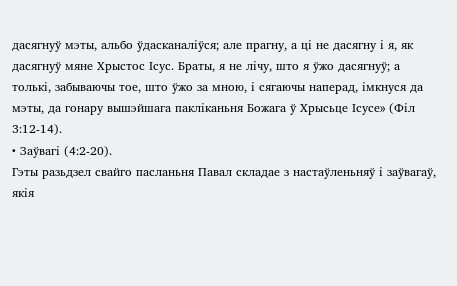дасягнуў мэты, альбо ўдасканаліўся; але прагну, а ці не дасягну і я, як дасягнуў мяне Хрыстос Ісус. Браты, я не лічу, што я ўжо дасягнуў; а толькі, забываючы тое, што ўжо за мною, і сягаючы наперад, імкнуся да мэты, да гонару вышэйшага пакліканьня Божага ў Хрысьце Ісусе» (Філ 3:12-14).
• Заўвагі (4:2-20).
Гэты разьдзел свайго пасланьня Павал складае з настаўленьняў і заўвагаў, якія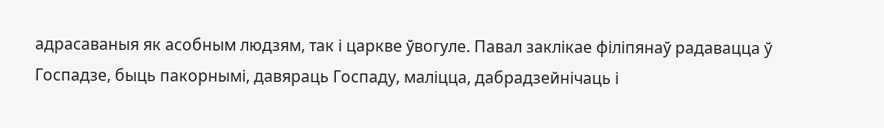адрасаваныя як асобным людзям, так і царкве ўвогуле. Павал заклікае філіпянаў радавацца ў Госпадзе, быць пакорнымі, давяраць Госпаду, маліцца, дабрадзейнічаць і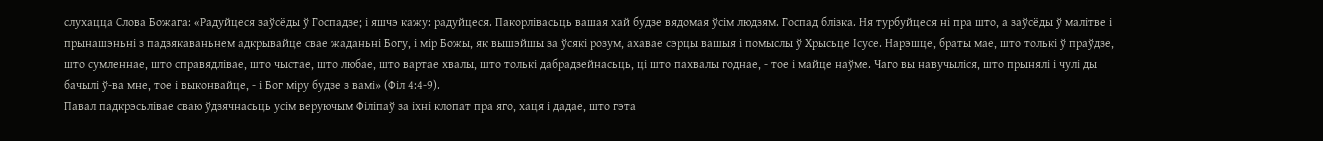слухацца Слова Божага: «Радуйцеся заўсёды ў Госпадзе; і яшчэ кажу: радуйцеся. Пакорлівасьць вашая хай будзе вядомая ўсім людзям. Госпад блізка. Ня турбуйцеся ні пра што, а заўсёды ў малітве і прынашэньні з падзякаваньнем адкрывайце свае жаданьні Богу, і мір Божы, як вышэйшы за ўсякі розум, ахавае сэрцы вашыя і помыслы ў Хрысьце Ісусе. Нарэшце, браты мае, што толькі ў праўдзе, што сумленнае, што справядлівае, што чыстае, што любае, што вартае хвалы, што толькі дабрадзейнасьць, ці што пахвалы годнае, - тое і майце наўме. Чаго вы навучыліся, што прынялі і чулі ды бачылі ў-ва мне, тое і выконвайце, - і Бог міру будзе з вамі» (Філ 4:4-9).
Павал падкрэсьлівае сваю ўдзячнасьць усім веруючым Філіпаў за іхні клопат пра яго, хаця і дадае, што гэта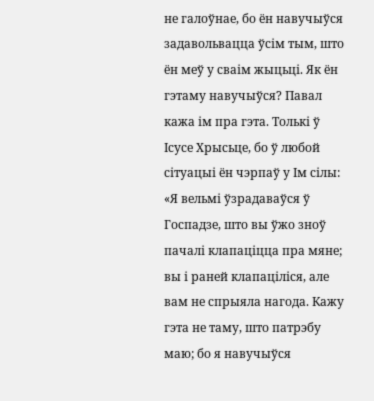не галоўнае, бо ён навучыўся задавольвацца ўсім тым, што ён меў у сваім жыцьці. Як ён гэтаму навучыўся? Павал кажа ім пра гэта. Толькі ў Ісусе Хрысьце, бо ў любой сітуацыі ён чэрпаў у Ім сілы: «Я вельмі ўзрадаваўся ў Госпадзе, што вы ўжо зноў пачалі клапаціцца пра мяне; вы і раней клапаціліся, але вам не спрыяла нагода. Кажу гэта не таму, што патрэбу маю; бо я навучыўся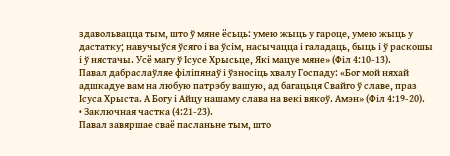здавольвацца тым, што ў мяне ёсьць: умею жыць у гароце, умею жыць у дастатку; навучыўся ўсяго і ва ўсім, насычацца і галадаць, быць і ў раскошы і ў нястачы. Усё магу ў Ісусе Хрысьце, Які мацуе мяне» (Філ 4:10-13).
Павал дабраслаўляе філіпянаў і ўзносіць хвалу Госпаду: «Бог мой няхай адшкадуе вам на любую патрэбу вашую, ад багацьця Свайго ў славе, праз Ісуса Хрыста. А Богу і Айцу нашаму слава на векі вякоў. Амэн» (Філ 4:19-20).
• Заключная частка (4:21-23).
Павал завяршае сваё пасланьне тым, што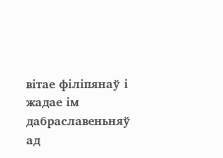вітае філіпянаў і жадае ім дабраславеньняў ад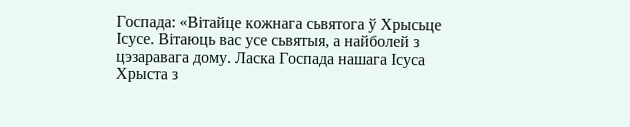Госпада: «Вітайце кожнага сьвятога ў Хрысьце Ісусе. Вітаюць вас усе сьвятыя, а найболей з цэзаравага дому. Ласка Госпада нашага Ісуса Хрыста з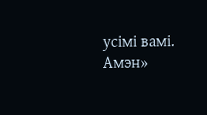усімі вамі. Амэн»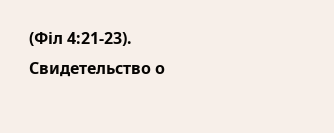(Філ 4:21-23).
Свидетельство о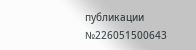публикации №226051500643